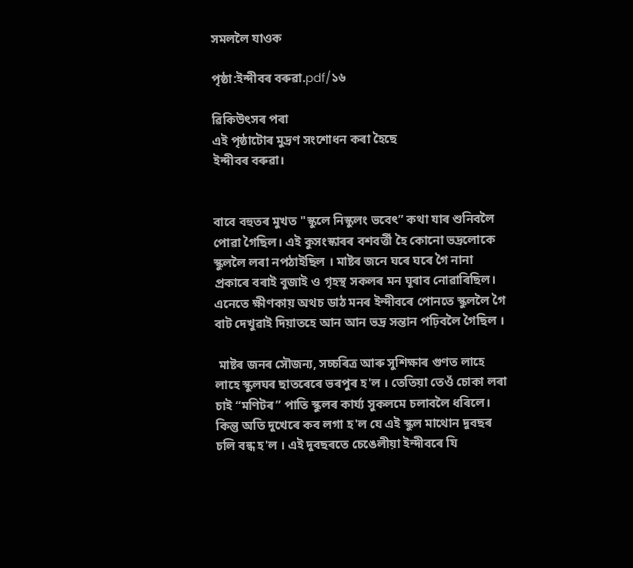সমললৈ যাওক

পৃষ্ঠা:ইন্দীবৰ বৰুৱা.pdf/১৬

ৱিকিউৎসৰ পৰা
এই পৃষ্ঠাটোৰ মুদ্ৰণ সংশোধন কৰা হৈছে
ইন্দীবৰ বৰুৱা।


বাবে বহুতৰ মুখত "স্কুলে নিস্কুলং ভবেৎ” কথা যাৰ শুনিবলৈ পোৱা গৈছিল। এই কুসংস্কাৰৰ বশবৰ্ত্তী হৈ কোনো ভদ্রলোকে স্কুললৈ লৰা নপঠাইছিল । মাষ্টৰ জনে ঘৰে ঘৰে গৈ নানা প্ৰকাৰে বৰাই বুজাই ও গৃহস্থ সকলৰ মন ঘূৰাব নোৱাৰিছিল। এনেতে ক্ষীণকায় অথচ ডাঠ মনৰ ইন্দীবৰে পোনতে স্কুললৈ গৈ বাট দেখুৱাই দিয়াতহে আন আন ভদ্র সন্তান পঢ়িবলৈ গৈছিল ।

 মাষ্টৰ জনৰ সৌজন্য, সচ্চৰিত্ৰ আৰু সুশিক্ষাৰ গুণত লাহে লাহে স্কুলঘৰ ছাতৰেৰে ভৰপুৰ হ'ল । তেতিয়া তেওঁ চোকা লৰা চাই “মণিটৰ” পাতি স্কুলৰ কাৰ্য্য সুকলমে চলাবলৈ ধৰিলে। কিন্তু অতি দুখেৰে কব লগা হ'ল যে এই স্কুল মাথোন দুবছৰ চলি বন্ধ হ'ল । এই দুবছৰতে চেঙেলীয়া ইন্দীবৰে যি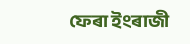ফেৰা ইংৰাজী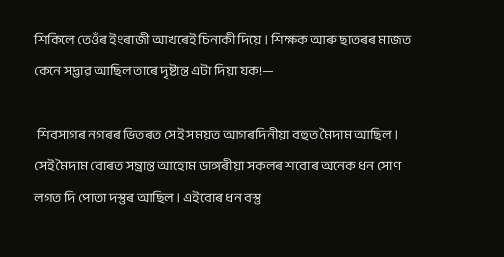শিকিলে তেওঁৰ ইংৰাজী আখৰেই চিনাকী দিয়ে। শিক্ষক আৰু ছাতৰৰ মাজত কেনে সদ্ভাৱ আছিল তাৰে দৃষ্টান্ত এটা দিয়া যক!—

 শিবসাগৰ নগৰৰ ভিতৰত সেই সময়ত আগৰদিনীয়া বহুত মৈদাম আছিল। সেই মৈদাম বোৰত সম্ভ্রান্ত আহোম ডাঙ্গৰীয়া সকলৰ শবোৰ অনেক ধন সোণ লগত দি পোতা দস্তুৰ আছিল । এইবোৰ ধন বস্তু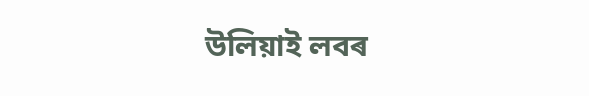উলিয়াই লবৰ